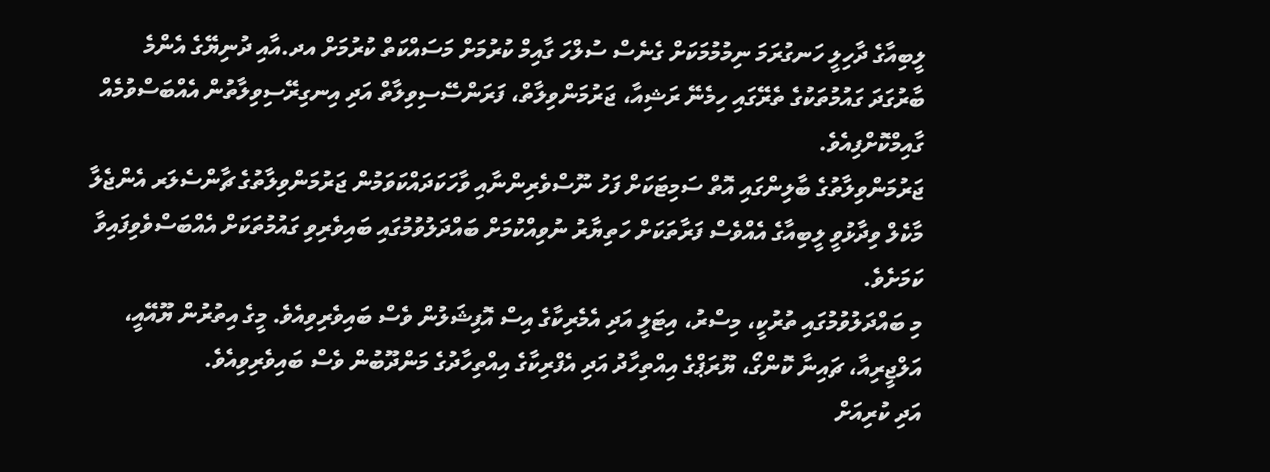ލީބިއާގެ ދާހިލީ ހަނގުރަމަ ނިމުމުމަކަށް ގެނެސް ސުލްހަ ގާއިމް ކުރުމަށް މަސައްކަތް ކުރުމަށް އދ.އާއި ދުނިޔޭގެ އެންމެ ބާރުގަދަ ގައުމުތަކުގެ ތެރޭގައި ހިމެނޭ ރަޝިއާ، ޖަރުމަންވިލާތް، ފަރަންސޭސިވިލާތް އަދި އިނގިރޭސިވިލާތުން އެއްބަސްވުމެއް ގާއިމްކޮށްފިއެވެ.
ޖަރުމަންވިލާތުގެ ބާލިންގައި އޮތް ސަމިޓަކަށް ފަހު ނޫސްވެރިންނާއި ވާހަކަދައްކަވަމުން ޖަރުމަންވިލާތުގެ ޗާންސެލަރ އެންޖެލާ މާކެލް ވިދާޅުވީ ލީބިއާގެ އެއްވެސް ފަރާތަކަށް ހަތިޔާރު ނުވިއްކުމަށް ބައްދަލުވުމުގައި ބައިވެރިވި ގައުމުތަކަށް އެއްބަސްވެވިފައިވާ ކަމަށެވެ.
މި ބައްދަލުވުމުގައި ތުރުކީ، މިސްރު، އިޓަލީ އަދި އެމެރިކާގެ އިސް އޮފިޝަލުން ވެސް ބައިވެރިވިއެވެ. މީގެ އިތުރުން ޔޫއޭއީ، އަލްޖީރިއާ، ޗައިނާ ކޮންގޯ، ޔޫރަޕްގެ އިއްތިހާދު އަދި އެފްރިކާގެ އިއްތިހާދުގެ މަންދޫބުން ވެސް ބައިވެރިވިއެވެ.
އަދި ކުރިއަށް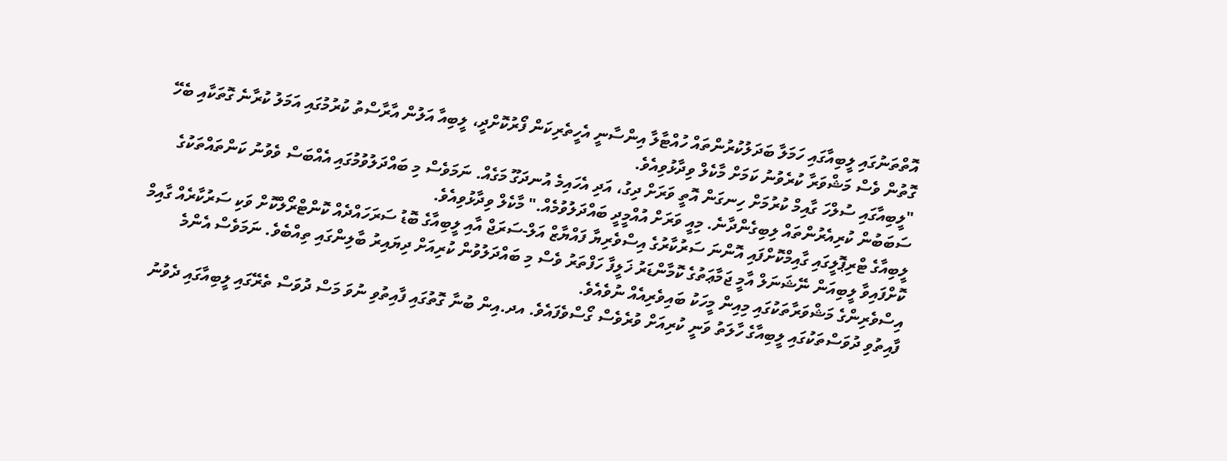އޮތްތަނުގައި ލީބިއާގައި ހަމަލާ ބަދަލުކުރުންތައް ހުއްޓާލާ އިންސާނީ އެހީތެރިކަން ފޯރުކޮށްދީ، ލީބިއާ އަލުން އާރާސްތު ކުރުމުގައި އަމަލު ކުރާނެ ގޮތަކާއި ބެހޭ ގޮތުން ވެސް މަޝްވަރާ ކުރެވުނު ކަމަށް މާކެލް ވިދާޅުވިއެވެ.
"ލީބިއާގައި ސުލްހަ ގާއިމް ކުރުމަށް ހިނގަން އޮތީ ވަރަށް ދިގު، އަދި އެހައިމެ އުނދަގޫ މަގެއް. ނަމަވެސް މި ބައްދަލުވުމުގައި އެއްބަސް ވެވުނު ކަންތައްތަކުގެ ސަބަބުން ކުރިއެރުންތައް ލިބިގެންދާނެ. މިއީ ވަރަށް އުއްމީދީ ބައްދަލުވުމެއް." މާކެލް ވިދާޅުވިއެވެ.
ލީބިއާގެ ޓްރިޕޮލީގައި ގާއިމްކޮށްފައި އޮންނަ ސަރުކާރުގެ އިސްވެރިޔާ ފައްޔާޒް އަލް-ސަރަޖް އާއި ލީބިއާގެ ބޮޑު ސަރަހައްދެއް ކޮންޓްރޯލްކޮށް ވަކި ސަރުކާރެއް ގާއިމް ކޮށްފައިވާ ލީބިއަން ނޭޝަނަލް އާމީ ޖަމާޢަތުގެ ކޮމާންޑަރު ޚަލީފާ ހަފްތަރު ވެސް މި ބައްދަލުވުން ކުރިއަށް ދިޔައިރު ބާލިންގައި ތިއްބެވެ. ނަމަވެސް އެންމެ އިސްވެރިންގެ މަޝްވަރާތަކުގައި މިއިން މީހަކު ބައިވެރިއެއް ނުވެއެވެ.
ފާއިތުވި ދުވަސްތަކުގައި ލީބިއާގެ ހާލަތު ވަނީ ކުރިއަށް ވުރެވެސް ގޯސްވެފައެވެ. އދ.އިން ބުނާ ގޮތުގައި ފާއިތުވި ނުވަ މަސް ދުވަސް ތެރޭގައި ލީބިއާގައި ދެވުނު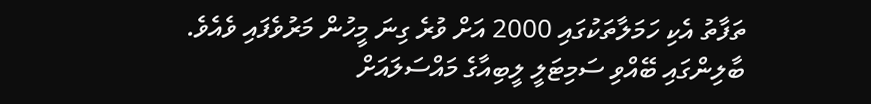ތަފާތު އެކި ހަމަލާތަކުގައި 2000 އަށް ވުރެ ގިނަ މީހުން މަރުވެފައި ވެއެވެ.
ބާލިންގައި ބޭއްވި ސަމިޓަލީ ލީބިއާގެ މައްސަލައަށް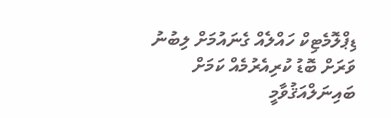ޑިޕްލޮމެޓިކް ހައްލެއް ގެނައުމަށް ލިބުނު ވަރަށް ބޮޑު ކުރިއެރުމެއް ކަމަށް ބައިނަލްއަޤުވާމީ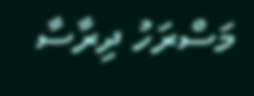މަސްރަހު ދިރާސާ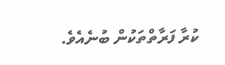ކުރާ ފަރާތްތަކުން ބުނެއެވެ.